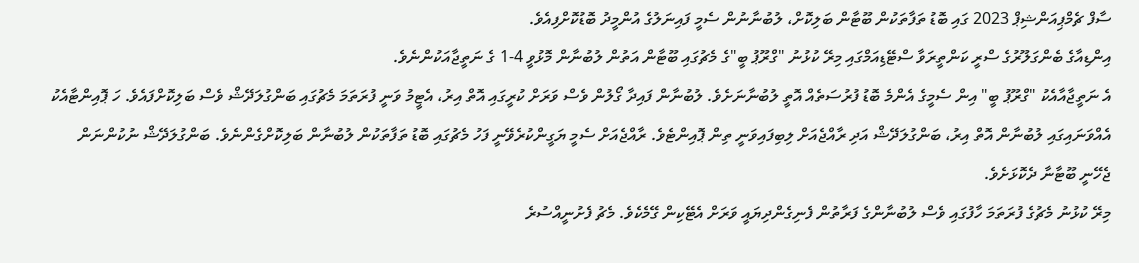ސާފް ޗެމްޕިއަންޝިޕް 2023 ގައި ބޮޑު ތަފާތަކުން ބޫޓާން ބަލިކޮށް، ލުބުނާނުން ސެމީ ފައިނަލުގެ އުންމީދު ބޮޑުކޮށްފިއެވެ.
އިންޑިއާގެ ބެންގަލޫރުގެ ސްރީ ކަންތީރަވާ ސްޓޭޑިއަމްގައި މިރޭ ކުޅުނު "ގްރޫޕު ބީ"ގެ މެޗުގައި ބޫޓާން އަތުން ލުބުނާން މޮޅުވީ 4-1 ގެ ނަތީޖާއަކުންނެވެ.
އެ ނަތީޖާއާއެކު "ގްރޫޕު ބީ" އިން ސެމީގެ އެންމެ ބޮޑު ފުރުސަތެއް އޮތީ ލުބުނާނަށެވެ. ލުބުނާން ފައިދާ ގޯލުން ވެސް ވަރަށް ކުރީގައި އޮތް އިރު، އެޓީމު ވަނީ ފުރަތަމަ މެޗުގައި ބަންގުލަދޭޝް ވެސް ބަލިކޮށްފައެވެ. ހަ ޕޮއިންޓާއެކު އެއްވަނައިގައި ލުބުނާން އޮތް އިރު، ބަންގުލަދޭޝް އަދި ރާއްޖެއަށް ލިބިފައިވަނީ ތިން ޕޮއިންޓެވެ. ރާއްޖެއަށް ސެމީ ޔަގީންކުރެވޭނީ ފަހު މެޗުގައި ބޮޑު ތަފާތަކުން ލުބުނާން ބަލިކޮށްގެންނެވެ. ބަންގުލަދޭޝް ނުކުންނަން ޖެހޭނީ ބޫޓާނާ ދެކޮޅަށެވެ.
މިރޭ ކުޅުނު މެޗުގެ ފުރަތަމަ ހާފުގައި ވެސް ލުބުނާންގެ ފަރާތުން ފެނިގެންދިޔައީ ވަރަށް އެޓޭކިން ގޭމެކެވެ. މެޗު ފެށުނީއްސުރެ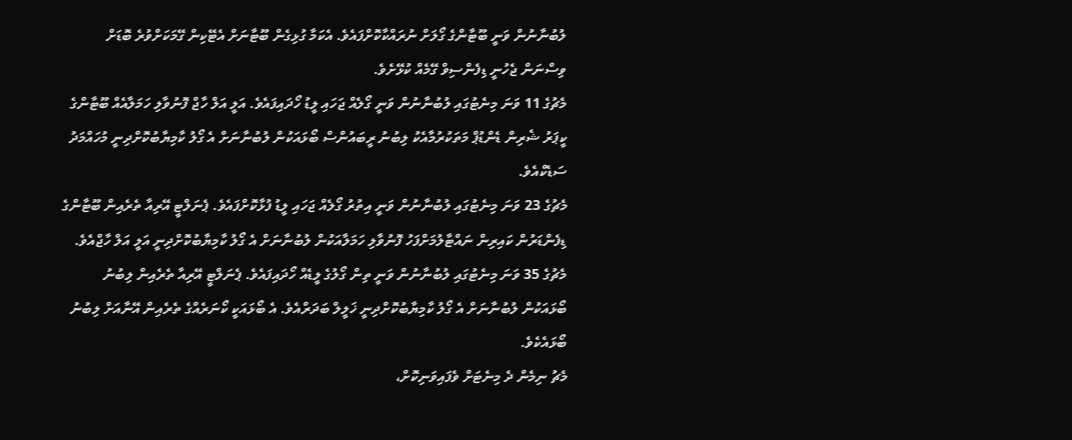ލުބުނާނުން ވަނީ ބޫޓާންގެ ގޯލަށް ނުރައްކާކޮށްފައެވެ. އެކަމާ ގުޅިގެން ބޫޓާނަށް އެޓޭކިން ގޭމަކަށްވުރެ ބޮޑަށް ވިސްނަން ޖެހުނީ ޑިފެންސިވް ގޭމެއް ކުޅޭށެވެ.
މެޗުގެ 11 ވަނަ މިނެޓުގައި ލުބުނާނުން ވަނީ ގޯލެއް ޖަހައި ލީޑު ހޯދައިފައެވެ. އަލީ އަލް ހާޖް ފޮނުވާލި ހަމަލާއެއް ބޫޓާންގެ ކީޕަރު ޝެރިން ޑެންޑުޕް މަތަކުރުމާއެކު ލިބުނު ރީބައުންސް ބޯޅައަކުން ލުބުނާނަށް އެ ގޯލު ކާމިޔާބުކޮށްދިނީ މުހައްމަދު ސަޑެކްއެވެ.
މެޗުގެ 23 ވަނަ މިނެޓުގައި ލުބުނާނުން ވަނީ އިތުރު ގޯލެއް ޖަހައި ލީޑު ފުޅާކޮށްފައެވެ. ޕެނަލްޓީ އޭރިއާ ތެރެއިން ބޫޓާންގެ ޑިފެންޑަރުން ކައިރިން ނައްޓާލުމަށްފަހު ފޮނުވާލި ހަމަލާއަކުން ލުބުނާނަށް އެ ގޯލު ކާމިޔާބުކޮށްދިނީ އަލީ އަލް ހާޖްއެވެ.
މެޗުގެ 35 ވަނަ މިނެޓުގައި ލުބުނާނުން ވަނީ ތިން ގޯލުގެ ލީޑެއް ހޯދައިފައެވެ. ޕެނަލްޓީ އޭރިއާ ތެރެއިން ލިބުނު ބޯޅައަކުން ލުބުނާނަށް އެ ގޯލު ކާމިޔާބުކޮށްދިނީ ޚަލީލް ބަދަރްއެވެ. އެ ބޯޅައަކީ ކޯނަރެއްގެ ތެރެއިން އޭނާއަށް ލިބުނު ބޯޅައެކެވެ.
މެޗު ނިމެން ދެ މިނެޓަށް ވެފައިވަނިކޮށް،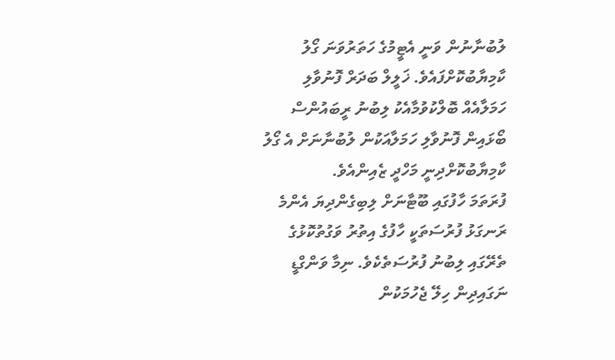ލުބުނާނުން ވަނީ އެޓީމުގެ ހަތަރުވަނަ ގޯލު ކާމިޔާބުކޮށްފައެވެ. ޚަލީލް ބަދަރް ފޮނުވާލި ހަމަލާއެއް ބޮލްކުވުމާއެކު ލިބުނު ރީބައުންސް ބޯޅައިން ފޮނުވާލި ހަމަލާއަކުން ލުބުނާނަށް އެ ގޯލު ކާމިޔާބުކޮށްދިނީ މަހްދީ ޒެއިންއެވެ.
ފުރަތަމަ ހާފުގައި ބޫޓާނަށް ލިބިގެންދިޔަ އެންމެ ރަނގަޅު ފުރުސަތަކީ ހާފުގެ އިތުރު ވަގުތުކޮޅުގެ ތެރޭގައި ލިބުނު ފުރުސަތެކެވެ. ނިމާ ވަންގްޑީ ނަގައިދިން ހިލޭ ޖެހުމަކުން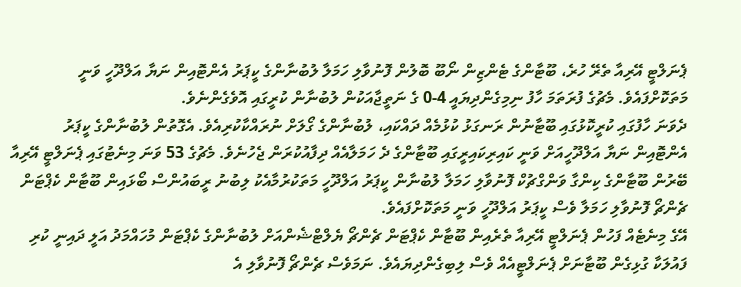ޕެނަލްޓީ އޭރިއާ ތެރޭ ހުރެ، ބޫޓާންގެ ޓެންޒިން ނޯބޫ ބޮލުން ފޮނުވާލި ހަމަލާ ލުބުނާންގެ ކީޕަރު އެންޓޮއިން ނަޔާ އަލްދޫހީ ވަނީ މަތަކޮށްފައެވެ. މެޗުގެ ފުރަތަމަ ހާފު ނިމިގެންދިޔައީ 4-0 ގެ ނަތީޖާއަކުން ލުބުނާން ކުރީގައި އޮވެގެންނެވެ.
ދެވަނަ ހާފުގައި ކުރީކޮޅުގައި ބޫޓާނުން ރަނގަޅު ކުޅުމެއް ދައްކައި، ލުބުނާންގެ ގޯލަށް ނުރައްކާކުރިއެވެ. އެގޮތުން ލުބުނާންގެ ކީޕަރު އެންޓޮއިން ނަޔާ އަލްދޫހީއަށް ވަނީ ކައިރިކައިރީގައި ބޫޓާންގެ ދެ ހަމަލާއެއް ދިފާއުކުރަން ޖެހުނެވެ. މެޗުގެ 53 ވަނަ މިނެޓުގައި ޕެނަލްޓީ އޭރިއާ ބޭރުން ބޫޓާންގެ ކިންގާ ވަންގްޗުކް ފޮނުވާލި ހަމަލާ ލުބުނާން ކީޕަރު އަލްދޫހީ މަތަކުރުމާއެކު ލިބުނު ރީބައުންސް ބޯޅައިން ބޫޓާން ކެޕްޓަން ޗެންޗޯ ފޮނުވާލި ހަމަލާ ވެސް ކީޕަރު އަލްދޫހީ ވަނީ މަތަކޮށްފައެވެ.
އޭގެ މިނެޓެއް ފަހުން ޕެނަލްޓީ އޭރިއާ ތެރެއިން ބޫޓާން ކެޕްޓަން ޗެންޗޯ ޔެލްޓްޝެންއަށް ލުބުނާންގެ ކެޕްޓަން މުހައްމަދު އަލީ ދައިނީ ކުރި ފައުލަކާ ގުޅިގެން ބޫޓާނަށް ޕެނަލްޓީއެއް ވެސް ލިބިގެންދިޔައެވެ. ނަމަވެސް ޗެންޗޯ ފޮނުވާލި އެ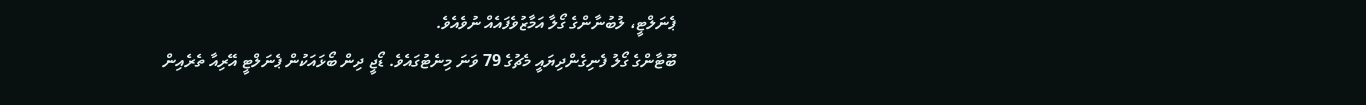ޕެނަލްޓީ، ލުބުނާންގެ ގޯލާ އަމާޒުވެފައެއް ނުވެއެވެ.
ބޫޓާންގެ ގޯލު ފެނިގެންދިޔައީ މެޗުގެ 79 ވަނަ މިނެޓުގައެވެ. ޑޯޖީ ދިން ބޯޅައަކުން ޕެނަލްޓީ އޭރިއާ ތެރެއިން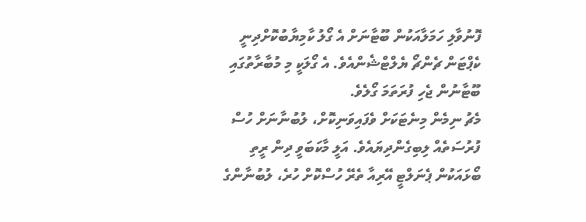ފޮނުވާލި ހަމަލާއަކުން ބޫޓާނަށް އެ ގޯލު ކާމިޔާބުކޮށްދިނީ ކެޕްޓަން ޗެންޗޯ ޔެލްޓްޝެންއެވެ. އެ ގޯލަކީ މި މުބާރާތުގައި ބޫޓާނުން ޖެހި ފުރަތަމަ ގޯލެވެ.
މެޗު ނިމެން މިނެޓަކަށް ވެފައިވަނިކޮށް، ލުބުނާނަށް ހުސް ފުރުސަތެއް ލިބިގެންދިޔައެވެ. އަލީ މާކަބަވީ ދިން ރީތި ބޯޅައަކުން ޕެނަލްޓީ އޭރިއާ ތެރޭ ހުސްކޮށް ހުރެ، ލުބުނާންގެ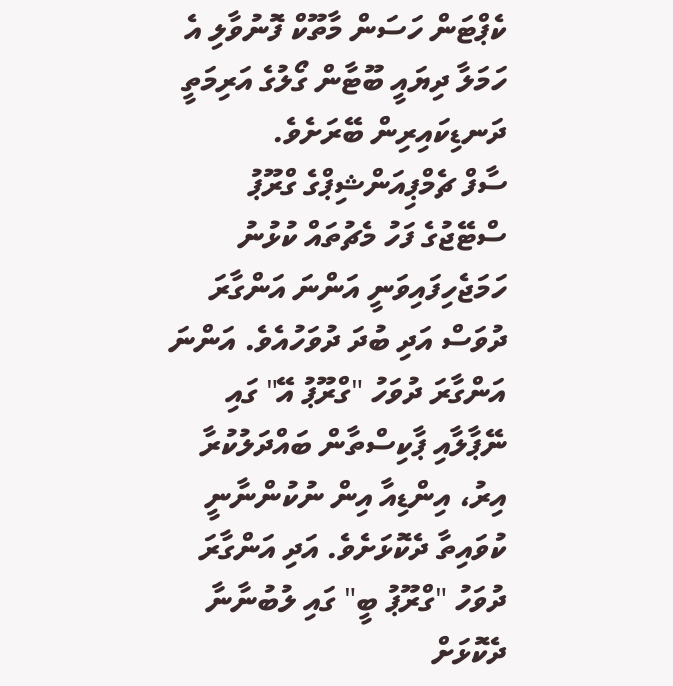ކެޕްޓަން ހަސަން މާތޫކް ފޮނުވާލި އެ ހަމަލާ ދިޔައީ ބޫޓާން ގޯލުގެ އަރިމަތީ ދަނޑިކައިރިން ބޭރަށެވެ.
ސާފް ޗެމްޕިއަންޝިޕްގެ ގްރޫޕު ސްޓޭޖުގެ ފަހު މެޗުތައް ކުޅުނު ހަމަޖެހިފައިވަނީ އަންނަ އަންގާރަ ދުވަސް އަދި ބުދަ ދުވަހުއެވެ. އަންނަ އަންގާރަ ދުވަހު "ގްރޫޕު އޭ" ގައި ނޭޕާލާއި ޕާކިސްތާން ބައްދަލުކުރާ އިރު، އިންޑިއާ އިން ނުކުންނާނީ ކުވައިތާ ދެކޮޅަށެވެ. އަދި އަންގާރަ ދުވަހު "ގްރޫޕު ބީ" ގައި ލުބުނާނާ ދެކޮޅަށް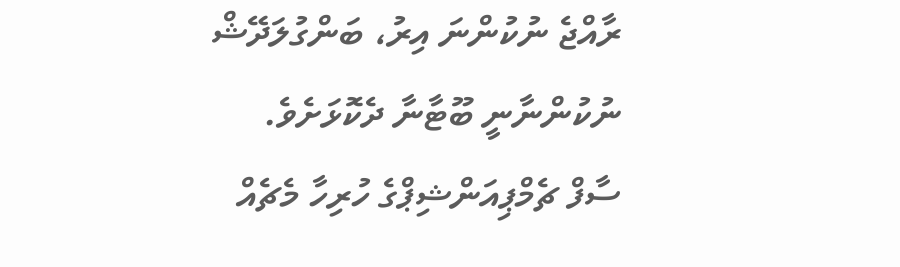ރާއްޖެ ނުކުންނަ އިރު، ބަންގުލަދޭޝް ނުކުންނާނީ ބޫޓާނާ ދެކޮޅަށެވެ.
ސާފް ޗެމްޕިއަންޝިޕްގެ ހުރިހާ މެޗެއް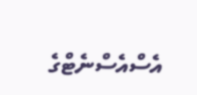އެސްއެސްނެޓްގެ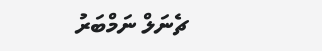ޗެނަލް ނަމްބަރު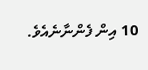10 އިން ފެންނާނެއެވެ.